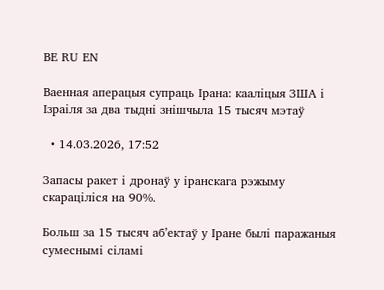BE RU EN

Ваенная аперацыя супраць Ірана: кааліцыя ЗША і Ізраіля за два тыдні знішчыла 15 тысяч мэтаў

  • 14.03.2026, 17:52

Запасы ракет і дронаў у іранскага рэжыму скараціліся на 90%.

Больш за 15 тысяч аб’ектаў у Іране былі паражаныя сумеснымі сіламі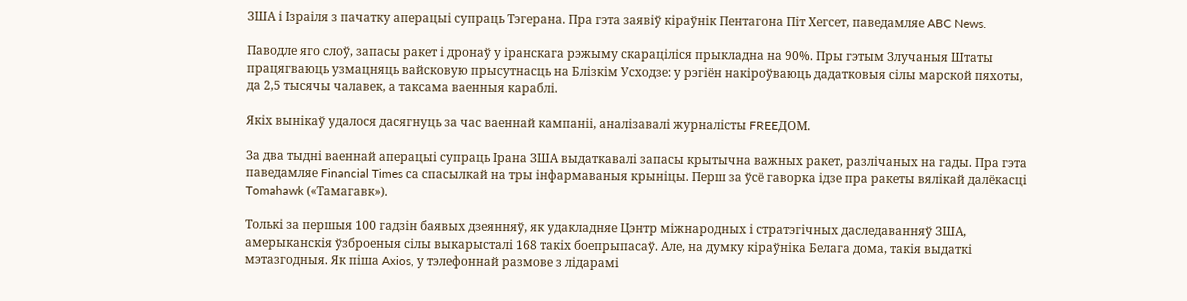ЗША і Ізраіля з пачатку аперацыі супраць Тэгерана. Пра гэта заявіў кіраўнік Пентагона Піт Хегсет, паведамляе ABC News.

Паводле яго слоў, запасы ракет і дронаў у іранскага рэжыму скараціліся прыкладна на 90%. Пры гэтым Злучаныя Штаты працягваюць узмацняць вайсковую прысутнасць на Блізкім Усходзе: у рэгіён накіроўваюць дадатковыя сілы марской пяхоты, да 2,5 тысячы чалавек, а таксама ваенныя караблі.

Якіх вынікаў удалося дасягнуць за час ваеннай кампаніі, аналізавалі журналісты FREEДОМ.

За два тыдні ваеннай аперацыі супраць Ірана ЗША выдаткавалі запасы крытычна важных ракет, разлічаных на гады. Пра гэта паведамляе Financial Times са спасылкай на тры інфармаваныя крыніцы. Перш за ўсё гаворка ідзе пра ракеты вялікай далёкасці Tomahawk («Тамагавк»).

Толькі за першыя 100 гадзін баявых дзеянняў, як удакладняе Цэнтр міжнародных і стратэгічных даследаванняў ЗША, амерыканскія ўзброеныя сілы выкарысталі 168 такіх боепрыпасаў. Але, на думку кіраўніка Белага дома, такія выдаткі мэтазгодныя. Як піша Axios, у тэлефоннай размове з лідарамі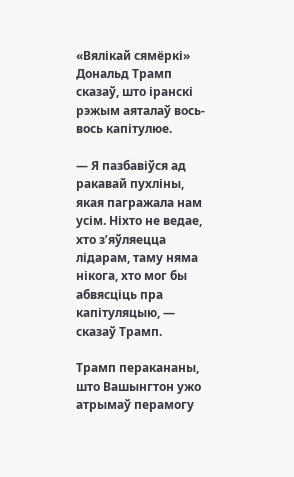«Вялікай сямёркі» Дональд Трамп сказаў, што іранскі рэжым аяталаў вось-вось капітулюе.

— Я пазбавіўся ад ракавай пухліны, якая пагражала нам усім. Ніхто не ведае, хто з’яўляецца лідарам, таму няма нікога, хто мог бы абвясціць пра капітуляцыю, — сказаў Трамп.

Трамп перакананы, што Вашынгтон ужо атрымаў перамогу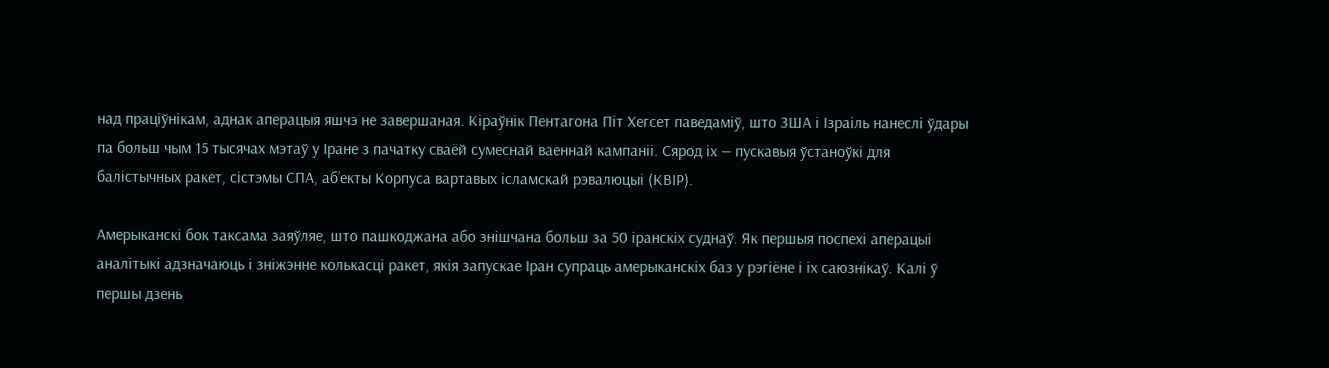над праціўнікам, аднак аперацыя яшчэ не завершаная. Кіраўнік Пентагона Піт Хегсет паведаміў, што ЗША і Ізраіль нанеслі ўдары па больш чым 15 тысячах мэтаў у Іране з пачатку сваёй сумеснай ваеннай кампаніі. Сярод іх — пускавыя ўстаноўкі для балістычных ракет, сістэмы СПА, аб’екты Корпуса вартавых ісламскай рэвалюцыі (КВІР).

Амерыканскі бок таксама заяўляе, што пашкоджана або знішчана больш за 50 іранскіх суднаў. Як першыя поспехі аперацыі аналітыкі адзначаюць і зніжэнне колькасці ракет, якія запускае Іран супраць амерыканскіх баз у рэгіёне і іх саюзнікаў. Калі ў першы дзень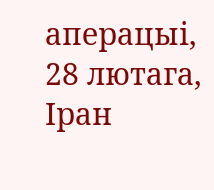аперацыі, 28 лютага, Іран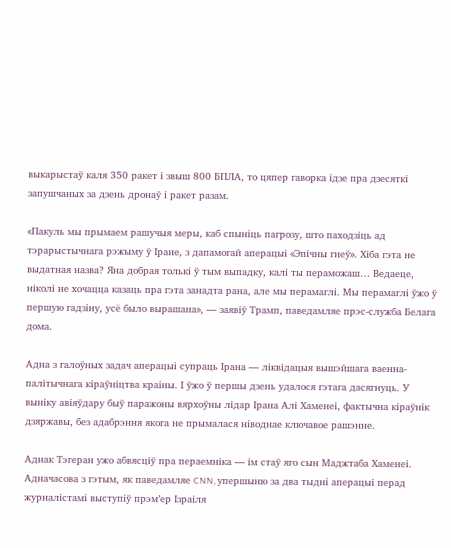выкарыстаў каля 350 ракет і звыш 800 БПЛА, то цяпер гаворка ідзе пра дзесяткі запушчаных за дзень дронаў і ракет разам.

«Пакуль мы прымаем рашучыя меры, каб спыніць пагрозу, што паходзіць ад тэрарыстычнага рэжыму ў Іране, з дапамогай аперацыі «Эпічны гнеў». Хіба гэта не выдатная назва? Яна добрая толькі ў тым выпадку, калі ты пераможаш… Ведаеце, ніколі не хочацца казаць пра гэта занадта рана, але мы перамаглі. Мы перамаглі ўжо ў першую гадзіну, усё было вырашана», — заявіў Трамп, паведамляе прэс-служба Белага дома.

Адна з галоўных задач аперацыі супраць Ірана — ліквідацыя вышэйшага ваенна-палітычнага кіраўніцтва краіны. І ўжо ў першы дзень удалося гэтага дасягнуць. У выніку авіяўдару быў паражоны вярхоўны лідар Ірана Алі Хаменеі, фактычна кіраўнік дзяржавы, без адабрэння якога не прымалася ніводнае ключавое рашэнне.

Аднак Тэгеран ужо абвясціў пра пераемніка — ім стаў яго сын Маджтаба Хаменеі. Адначасова з гэтым, як паведамляе CNN, упершыню за два тыдні аперацыі перад журналістамі выступіў прэм’ер Ізраіля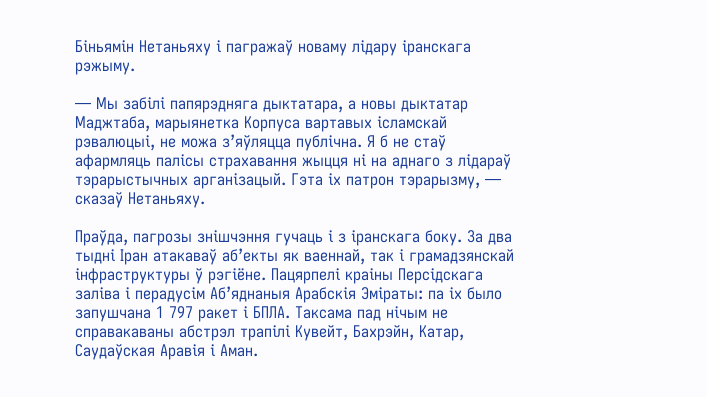Біньямін Нетаньяху і пагражаў новаму лідару іранскага рэжыму.

— Мы забілі папярэдняга дыктатара, а новы дыктатар Маджтаба, марыянетка Корпуса вартавых ісламскай рэвалюцыі, не можа з’яўляцца публічна. Я б не стаў афармляць палісы страхавання жыцця ні на аднаго з лідараў тэрарыстычных арганізацый. Гэта іх патрон тэрарызму, — сказаў Нетаньяху.

Праўда, пагрозы знішчэння гучаць і з іранскага боку. За два тыдні Іран атакаваў аб’екты як ваеннай, так і грамадзянскай інфраструктуры ў рэгіёне. Пацярпелі краіны Персідскага заліва і перадусім Аб’яднаныя Арабскія Эміраты: па іх было запушчана 1 797 ракет і БПЛА. Таксама пад нічым не справакаваны абстрэл трапілі Кувейт, Бахрэйн, Катар, Саудаўская Аравія і Аман.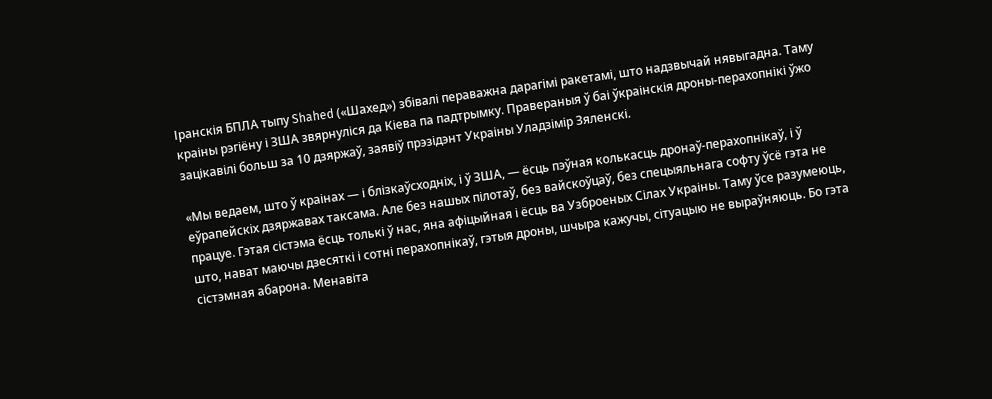Іранскія БПЛА тыпу Shahed («Шахед») збівалі пераважна дарагімі ракетамі, што надзвычай нявыгадна. Таму краіны рэгіёну і ЗША звярнуліся да Кіева па падтрымку. Правераныя ў баі ўкраінскія дроны-перахопнікі ўжо зацікавілі больш за 10 дзяржаў, заявіў прэзідэнт Украіны Уладзімір Зяленскі.

«Мы ведаем, што ў краінах — і блізкаўсходніх, і ў ЗША, — ёсць пэўная колькасць дронаў-перахопнікаў, і ў еўрапейскіх дзяржавах таксама. Але без нашых пілотаў, без вайскоўцаў, без спецыяльнага софту ўсё гэта не працуе. Гэтая сістэма ёсць толькі ў нас, яна афіцыйная і ёсць ва Узброеных Сілах Украіны. Таму ўсе разумеюць, што, нават маючы дзесяткі і сотні перахопнікаў, гэтыя дроны, шчыра кажучы, сітуацыю не выраўняюць. Бо гэта сістэмная абарона. Менавіта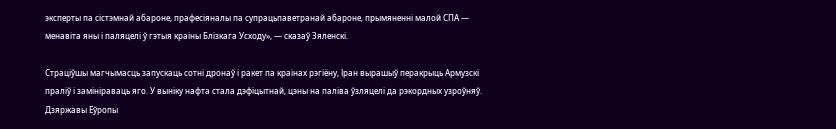эксперты па сістэмнай абароне, прафесіяналы па супрацьпаветранай абароне, прымяненні малой СПА — менавіта яны і паляцелі ў гэтыя краіны Блізкага Усходу», — сказаў Зяленскі.

Страціўшы магчымасць запускаць сотні дронаў і ракет па краінах рэгіёну, Іран вырашыў перакрыць Армузскі праліў і замініраваць яго. У выніку нафта стала дэфіцытнай, цэны на паліва ўзляцелі да рэкордных узроўняў. Дзяржавы Еўропы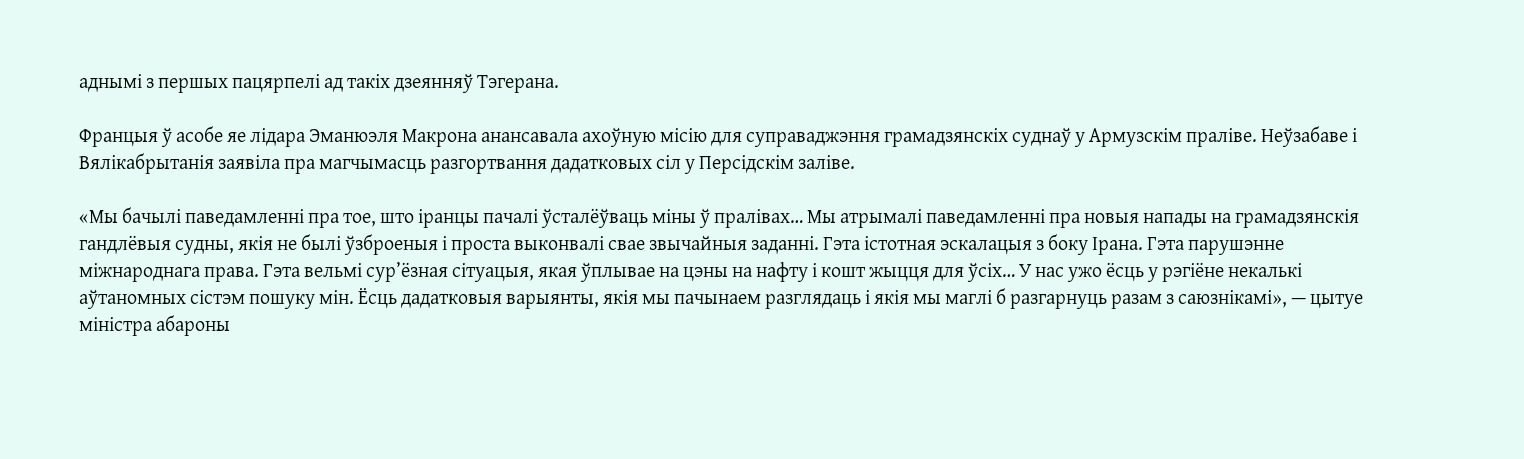аднымі з першых пацярпелі ад такіх дзеянняў Тэгерана.

Францыя ў асобе яе лідара Эманюэля Макрона анансавала ахоўную місію для суправаджэння грамадзянскіх суднаў у Армузскім праліве. Неўзабаве і Вялікабрытанія заявіла пра магчымасць разгортвання дадатковых сіл у Персідскім заліве.

«Мы бачылі паведамленні пра тое, што іранцы пачалі ўсталёўваць міны ў пралівах… Мы атрымалі паведамленні пра новыя напады на грамадзянскія гандлёвыя судны, якія не былі ўзброеныя і проста выконвалі свае звычайныя заданні. Гэта істотная эскалацыя з боку Ірана. Гэта парушэнне міжнароднага права. Гэта вельмі сур’ёзная сітуацыя, якая ўплывае на цэны на нафту і кошт жыцця для ўсіх… У нас ужо ёсць у рэгіёне некалькі аўтаномных сістэм пошуку мін. Ёсць дадатковыя варыянты, якія мы пачынаем разглядаць і якія мы маглі б разгарнуць разам з саюзнікамі», — цытуе міністра абароны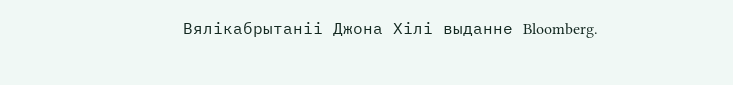Вялікабрытаніі Джона Хілі выданне Bloomberg.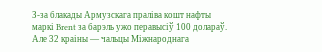З-за блакады Армузскага праліва кошт нафты маркі Brent за барэль ужо перавысіў 100 долараў. Але 32 краіны — чальцы Міжнароднага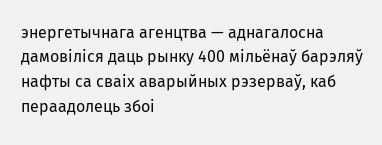энергетычнага агенцтва — аднагалосна дамовіліся даць рынку 400 мільёнаў барэляў нафты са сваіх аварыйных рэзерваў, каб пераадолець збоі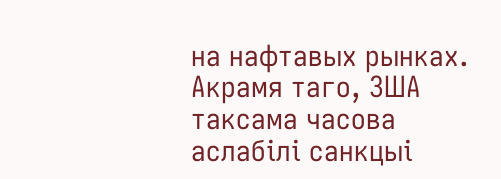на нафтавых рынках. Акрамя таго, ЗША таксама часова аслабілі санкцыі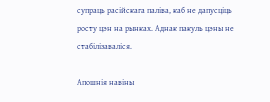супраць расійскага паліва, каб не дапусціць росту цэн на рынках. Аднак пакуль цэны не стабілізаваліся.

Апошнія навіны